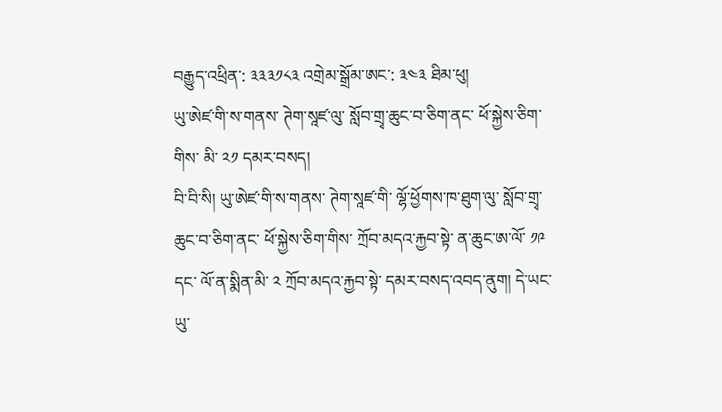བརྒྱུད་འཕྲིན་: ༣༣༣༡༨༣ འགྲེམ་སྒྲོམ་ཨང་: ༣༤༣ ཐིམ་ཕུ།
ཡུ་ཨེཛ་གི་ས་གནས་ ཊེག་སཱཛ་ལུ་ སློབ་གྲྭ་ཆུང་བ་ཅིག་ནང་ ཕོ་སྐྱེས་ཅིག་གིས་ མི་ ༢༡ དམར་བསད།
བི་བི་སི། ཡུ་ཨེཛ་གི་ས་གནས་ ཊེག་སཱཛ་གི་ ལྷོ་ཕྱོགས་ཁ་ཐུག་ལུ་ སློབ་གྲྭ་ཆུང་བ་ཅིག་ནང་ ཕོ་སྐྱེས་ཅིག་གིས་ ཀྲོབ་མདའ་རྐྱབ་སྟེ་ ན་ཆུང་ཨ་ལོ་ ༡༩ དང་ ལོ་ན་སྨིན་མི་ ༢ ཀྲོབ་མདའ་རྐྱབ་སྟེ་ དམར་བསད་འབད་ནུག། དེ་ཡང་ ཡུ་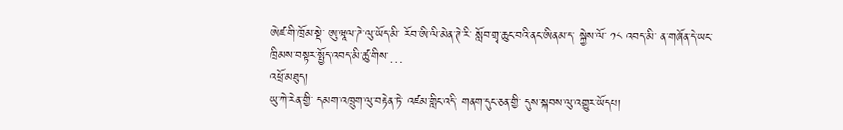ཨེཛ་གི་ཁྲོམ་སྡེ་ ཨུ་ཝཱལ་ཌེ་ལུ་ཡོད་མི་ རོབ་ཨི་ལི་མེན་ཊེ་རི་ སློབ་གྲྭ་ཆུང་བའི་ནང་ཨིནམ་ད་ སྐྱེས་ལོ་ ༡༨ འབད་མི་ ན་གཞོན་དེ་ཡང་ ཁྲིམས་བསྟར་སྤྱོད་འབད་མི་ཚུ་གིས་…
འཕྲོ་མཐུད།
ཡུ་ཀེ་རེན་གྱི་ དམག་འཁྲུག་ལུ་བརྟེན་ཏེ་ འཛམ་གླིང་འདི་ གནག་དུང་ཅན་གྱི་ དུས་སྐབས་ལུ་འགྱུར་ཡོདཔ།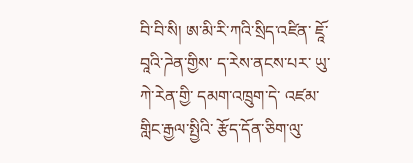བི་བི་སི། ཨ་མི་རི་ཀའི་སྲིད་འཛིན་ ཇཱོ་བཱའི་ཌེན་གྱིས་ ད་རེས་ནངས་པར་ ཡུ་ཀེ་རེན་གྱི་ དམག་འཁྲུག་དེ་ འཛམ་གླིང་རྒྱལ་སྤྱིའི་ རྩོད་དོན་ཅིག་ལུ་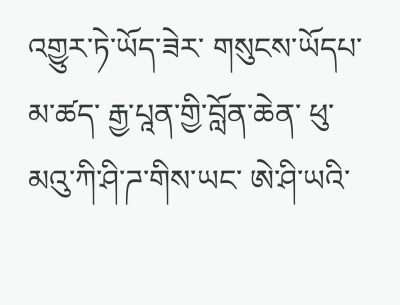འགྱུར་ཏེ་ཡོད་ཟེར་ གསུངས་ཡོདཔ་མ་ཚད་ རྒྱ་པཱན་གྱི་བློན་ཆེན་ ཕུ་མའུ་ཀི་ཤི་ཌ་གིས་ཡང་ ཨེ་ཤི་ཡའི་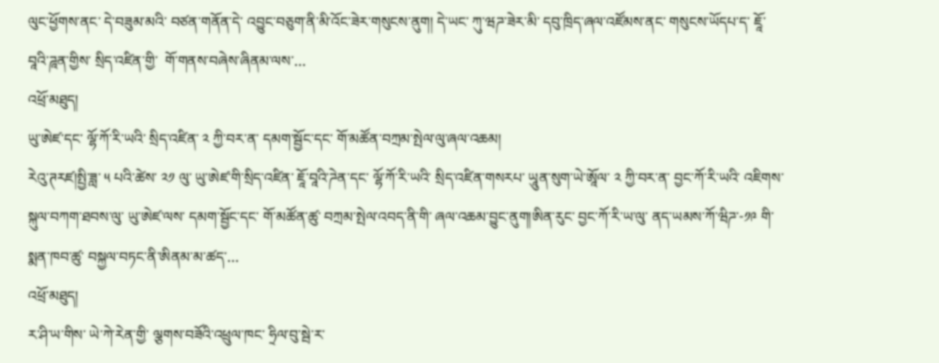ལུང་ཕྱོགས་ནང་ དེ་བཟུམ་མའི་ བཙན་གནོན་དེ་ འབྱུང་བཅུག་ནི་མི་འོང་ཟེར་གསུངས་ནུག། དེ་ཡང་ ཀུ་ཝཌ་ཟེར་མི་ དབུ་ཁྲིད་ཞལ་འཛོམས་ནང་ གསུངས་ཡོདཔ་ད་ ཇཱོ་བཱའི་ཌཱན་གྱིས་ སྲིད་འཛིན་གྱི་  གོ་གནས་བཞེས་ཞིནམ་ལས་…
འཕྲོ་མཐུད།
ཡུ་ཨེཛ་དང་ ལྷོ་ཀོ་རི་ཡའི་ སྲིད་འཛིན་ ༢ ཀྱི་བར་ན་ དམག་སྦྱོང་དང་ གོ་མཚོན་བཀྲམ་སྤེལ་ལུ་ཞལ་འཆམ།
རེའུ་ཊརཛ།སྤྱི་ཟླ་ ༥ པའི་ཚེས་ ༢༡ ལུ་ ཡུ་ཨེཛ་གི་སྲིད་འཛིན་ ཇཱོ་བཱའི་ཌེན་དང་ ལྷོ་ཀོ་རི་ཡའི་ སྲིད་འཛིན་གསརཔ་ ཡཱུན་སུག་ཡེ་ཨཱོལ་ ༢ ཀྱི་བར་ན་ བྱང་ཀོ་རི་ཡའི་ འཇིགས་སྐུལ་བཀག་ཐབས་ལུ་ ཡུ་ཨེཛ་ལས་ དམག་སྦྱོང་དང་ གོ་མཚོན་ཚུ་ བཀྲམ་སྤེལ་འབད་ནི་གི་ ཞལ་འཆམ་བྱུང་ནུག།ཨིན་རུང་ བྱང་ཀོ་རི་ཡ་ལུ་ ནད་ཡམས་ཀོ་ཝིཌ་-༡༩ གི་ སྨན་ཁབ་ཚུ་ བསྐྱལ་བཏང་ནི་ཨིནམ་མ་ཚད་…
འཕྲོ་མཐུད།
ར་ཤི་ཡ་གིས་ ཡེ་ཀེ་རེན་གྱི་ ལྕགས་བཟོའི་འཕྲུལ་ཁང་ ཧྲིལ་བུ་སྦེ་ར་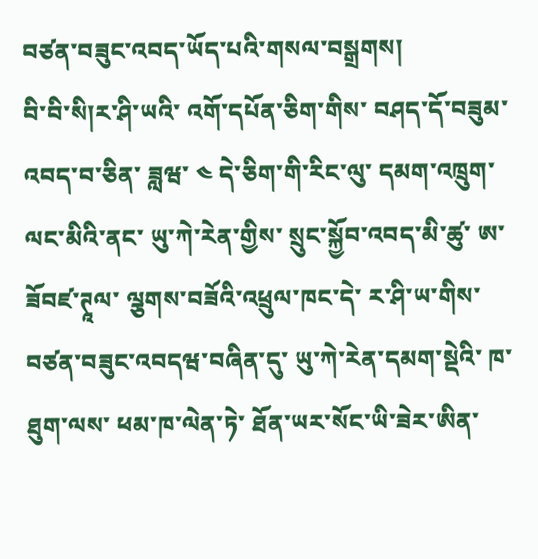བཙན་བཟུང་འབད་ཡོད་པའི་གསལ་བསྒྲགས།
བི་བི་སི།ར་ཤི་ཡའི་ འགོ་དཔོན་ཅིག་གིས་ བཤད་དོ་བཟུམ་འབད་བ་ཅིན་ ཟླཝ་ ༤ དེ་ཅིག་གི་རིང་ལུ་ དམག་འཁྲུག་ལང་མིའི་ནང་ ཡུ་ཀེ་རེན་གྱིས་ སྲུང་སྐྱོབ་འབད་མི་ཚུ་ ཨ་ཟོབཛ་ཊཱལ་ ལྕགས་བཟོའི་འཕྲུལ་ཁང་དེ་ ར་ཤི་ཡ་གིས་ བཙན་བཟུང་འབདཝ་བཞིན་དུ་ ཡུ་ཀེ་རེན་དམག་སྡེའི་ ཁ་ཐུག་ལས་ ཕམ་ཁ་ལེན་ཏེ་ ཐོན་ཡར་སོང་ཡི་ཟེར་ཨིན་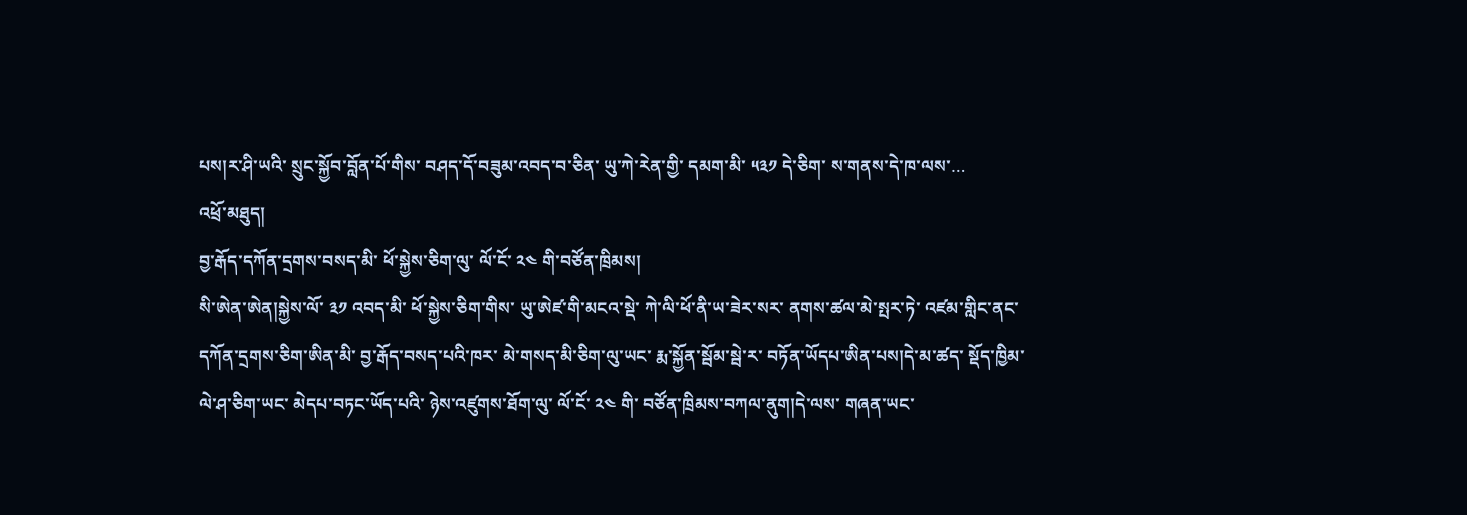པས།ར་ཤི་ཡའི་ སྲུང་སྐྱོབ་བློན་པོ་གིས་ བཤད་དོ་བཟུམ་འབད་བ་ཅིན་ ཡུ་ཀེ་རེན་གྱི་ དམག་མི་ ༥༣༡ དེ་ཅིག་ ས་གནས་དེ་ཁ་ལས་…
འཕྲོ་མཐུད།
བྱ་རྒོད་དཀོན་དྲགས་བསད་མི་ ཕོ་སྐྱེས་ཅིག་ལུ་ ལོ་ངོ་ ༢༤ གི་བཙོན་ཁྲིམས།
སི་ཨེན་ཨེན།སྐྱེས་ལོ་ ༣༡ འབད་མི་ ཕོ་སྐྱེས་ཅིག་གིས་ ཡུ་ཨེཛ་གི་མངའ་སྡེ་ ཀེ་ལི་ཕོ་ནི་ཡ་ཟེར་སར་ ནགས་ཚལ་མེ་སྤར་ཏེ་ འཛམ་གླིང་ནང་ དཀོན་དྲགས་ཅིག་ཨིན་མི་ བྱ་རྒོད་བསད་པའི་ཁར་ མེ་གསད་མི་ཅིག་ལུ་ཡང་ རྨ་སྐྱོན་སྦོམ་སྦེ་ར་ བཏོན་ཡོདཔ་ཨིན་པས།དེ་མ་ཚད་ སྡོད་ཁྱིམ་ལེ་ཤ་ཅིག་ཡང་ མེདཔ་བཏང་ཡོད་པའི་ ཉེས་འཛུགས་ཐོག་ལུ་ ལོ་ངོ་ ༢༤ གི་ བཙོན་ཁྲིམས་བཀལ་ནུག།དེ་ལས་ གཞན་ཡང་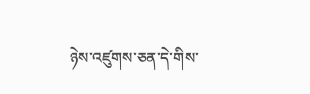ཉེས་འཛུགས་ཅན་དེ་གིས་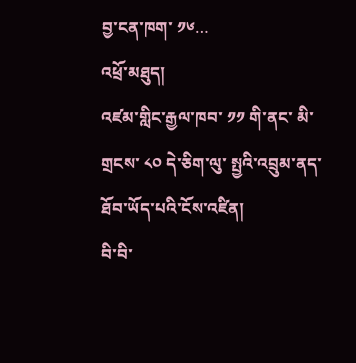བྱ་ངན་ཁག་ ༡༦…
འཕྲོ་མཐུད།
འཛམ་གླིང་རྒྱལ་ཁབ་ ༡༡ གི་ནང་ མི་གྲངས་ ༨༠ དེ་ཅིག་ལུ་ སྤྱའི་འབྲུམ་ནད་ ཐོབ་ཡོད་པའི་ངོས་འཛིན།
བི་བི་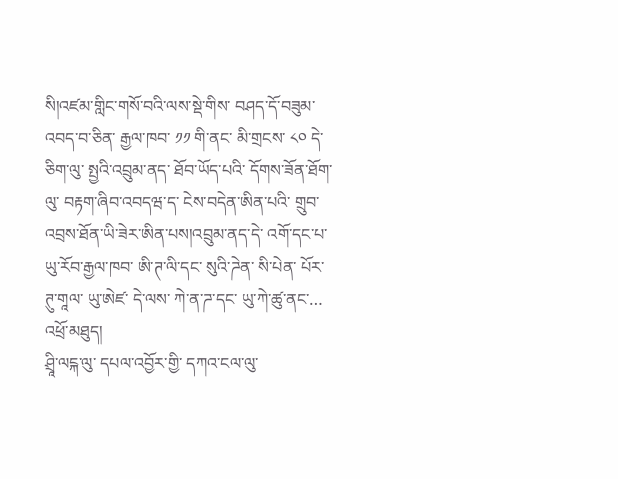སི།འཛམ་གླིང་གསོ་བའི་ལས་སྡེ་གིས་ བཤད་དོ་བཟུམ་འབད་བ་ཅིན་ རྒྱལ་ཁབ་ ༡༡ གི་ནང་ མི་གྲངས་ ༨༠ དེ་ཅིག་ལུ་ སྤྱའི་འབྲུམ་ནད་ ཐོབ་ཡོད་པའི་ དོགས་ཟོན་ཐོག་ལུ་ བརྟག་ཞིབ་འབདཝ་ད་ ངེས་བདེན་ཨིན་པའི་ གྲུབ་འབྲས་ཐོན་ཡི་ཟེར་ཨིན་པས།འབྲུམ་ནད་དེ་ འགོ་དང་པ་ ཡུ་རོབ་རྒྱལ་ཁབ་ ཨི་ཊ་ལི་དང་ སུའི་ཌེན་ སི་པེན་ པོར་ཊུ་གཱལ་ ཡུ་ཨེཛ་ དེ་ལས་ ཀེ་ན་ཌ་དང་ ཡུ་ཀེ་ཚུ་ནང་…
འཕྲོ་མཐུད།
ཤྲཱི་ལངྐ་ལུ་ དཔལ་འབྱོར་གྱི་ དཀའ་ངལ་ལུ་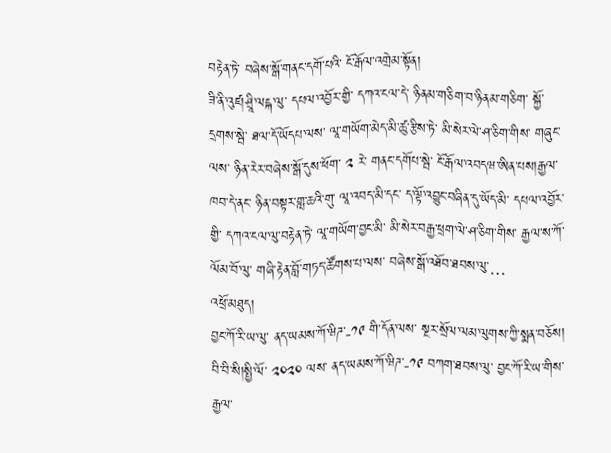བརྟེན་ཏེ་ བཞེས་སྒོ་གནང་དགོ་པའི་ ངོ་རྒོལ་འགྲེམ་སྟོན།
ཟི་ནི་འུཛ།ཤྲཱི་ལངྐ་ལུ་ དཔལ་འབྱོར་གྱི་ དཀའ་ངལ་དེ་ ཉིནམ་གཅིག་བ་ཉིནམ་གཅིག་ སྐྱོ་དྲགས་སྦེ་ ཐལ་དོ་ཡོདཔ་ལས་ ལཱ་གཡོག་མེད་མི་ཚུ་རྩིས་ཏེ་ མི་སེར་ལེ་ཤ་ཅིག་གིས་ གཞུང་ལས་ ཉིན་རེར་བཞེས་སྒོ་དུས་ཕོག་ ༢ རེ་ གནང་དགོཔ་སྦེ་ ངོ་རྒོལ་འབདཝ་ཨིན་པས།རྒྱལ་ཁབ་དེ་ནང་ ཉིན་བསྟར་གླ་ཆའི་གུ་ ལཱ་འབད་མི་དང་ ད་ལྟོ་འབྱུང་བཞིན་དུ་ཡོད་མི་ དཔལ་འབྱོར་གྱི་ དཀའ་ངལ་ལུ་བརྟེན་ཏེ་ ལཱ་གཡོག་བྱང་མི་ མི་སེར་བརྒྱ་ཕྲག་ལེ་ཤ་ཅིག་གིས་ རྒྱལ་ས་ཀོ་ལོམ་བོ་ལུ་ གཞི་རྟེན་བློ་གཏད་ཚོགས་པ་ལས་ བཞེས་སྒོ་འཐོབ་ཐབས་ལུ་…
འཕྲོ་མཐུད།
བྱང་ཀོ་རི་ཡ་ལུ་ ནད་ཡམས་ཀོ་ཝིཌ་-༡༩ གི་དོན་ལས་ སྔར་སྲོལ་ལམ་ལུགས་ཀྱི་སྨན་བཅོས།
བི་བི་སི།སྤྱི་ལོ་ ༢༠༢༠ ལས་ ནད་ཡམས་ཀོ་ཝིཌ་-༡༩ བཀག་ཐབས་ལུ་ བྱང་ཀོ་རི་ཡ་གིས་ རྒྱལ་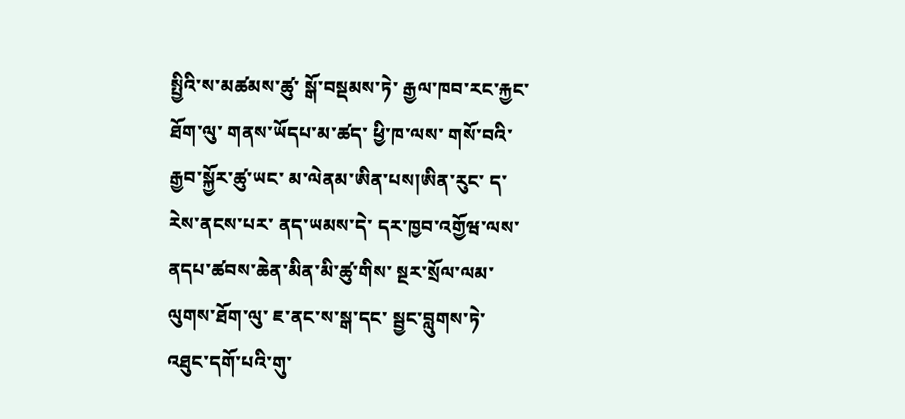སྤྱིའི་ས་མཚམས་ཚུ་ སྒོ་བསྡམས་ཏེ་ རྒྱལ་ཁབ་རང་རྐྱང་ཐོག་ལུ་ གནས་ཡོདཔ་མ་ཚད་ ཕྱི་ཁ་ལས་ གསོ་བའི་རྒྱབ་སྐྱོར་ཚུ་ཡང་ མ་ལེནམ་ཨིན་པས།ཨིན་རུང་ ད་རེས་ནངས་པར་ ནད་ཡམས་དེ་ དར་ཁྱབ་འགྱོཝ་ལས་ ནདཔ་ཚབས་ཆེན་མིན་མི་ཚུ་གིས་ སྔར་སྲོལ་ལམ་ལུགས་ཐོག་ལུ་ ཇ་ནང་ས་སྒ་དང་ སྦྱང་བླུགས་ཏེ་ འཐུང་དགོ་པའི་གུ་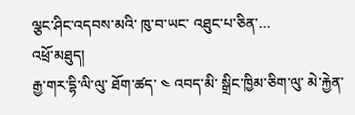ལྕང་ཤིང་འདབས་མའི་ ཁུ་བ་ཡང་ འཐུང་པ་ཅིན་…
འཕྲོ་མཐུད།
རྒྱ་གར་དྷི་ལི་ལུ་ ཐོག་ཚད་ ༤ འབད་མི་ སྒྲིང་ཁྱིམ་ཅིག་ལུ་ མེ་རྐྱེན་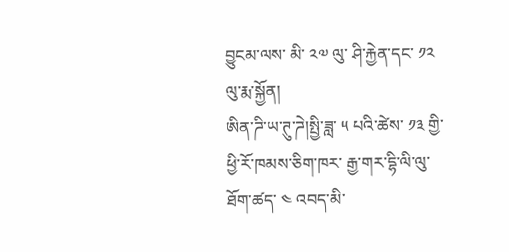བྱུངམ་ལས་ མི་ ༢༧ ལུ་ ཤི་རྐྱེན་དང་ ༡༢ ལུ་རྨ་སྐྱོན།
ཨིན་ཌི་ཡ་ཊུ་ཌེ།སྤྱི་ཟླ་ ༥ པའི་ཚེས་ ༡༣ གྱི་ ཕྱི་རོ་ཁམས་ཅིག་ཁར་ རྒྱ་གར་དྷི་ལི་ལུ་ ཐོག་ཚད་ ༤ འབད་མི་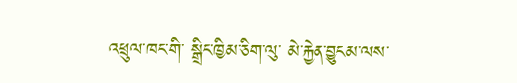འཕྲུལ་ཁང་གི་ སྒྲིང་ཁྱིམ་ཅིག་ལུ་ མེ་རྐྱེན་བྱུངམ་ལས་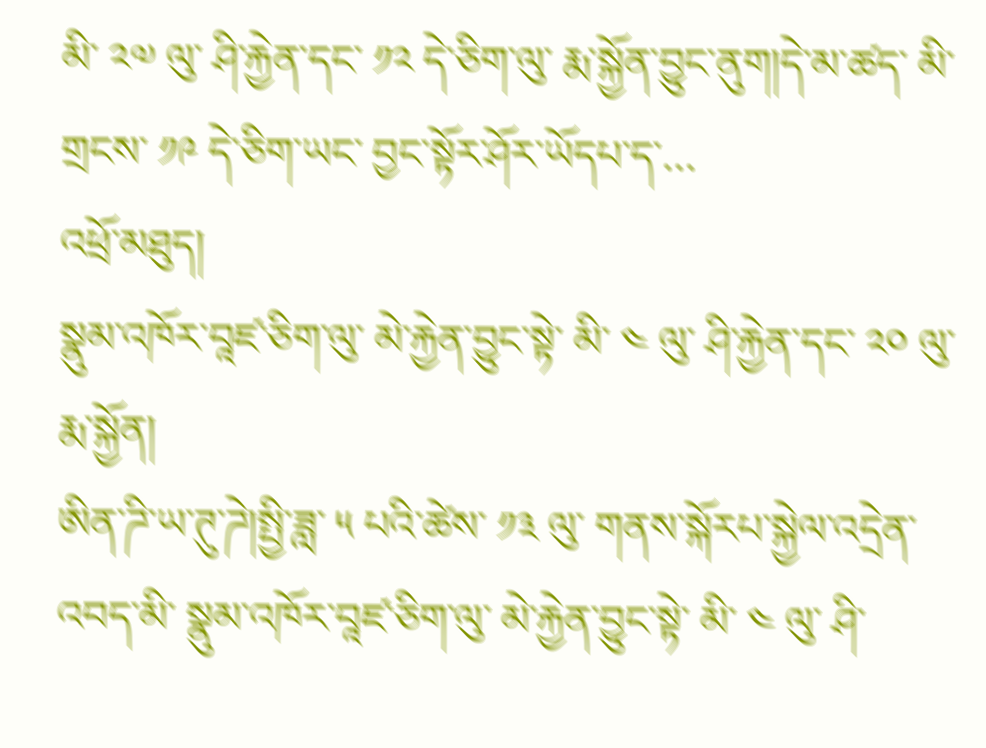མི་ ༢༧ ལུ་ ཤི་རྐྱེན་དང་ ༡༢ དེ་ཅིག་ལུ་ རྨ་སྐྱོན་བྱུང་ནུག།དེ་མ་ཚད་ མི་གྲངས་ ༡༩ དེ་ཅིག་ཡང་ བྱང་སྟོར་ཤོར་ཡོདཔ་ད་…
འཕྲོ་མཐུད།
སྣུམ་འཁོར་བཱཛ་ཅིག་ལུ་ མེ་རྐྱེན་བྱུང་སྟེ་ མི་ ༤ ལུ་ ཤི་རྐྱེན་དང་ ༢༠ ལུ་རྨ་སྐྱོན།
ཨིན་ཌི་ཡ་ཊུ་ཌེ།སྤྱི་ཟླ་ ༥ པའི་ཚེས་ ༡༣ ལུ་ གནས་སྐོརཔ་སྐྱེལ་འདྲེན་འབད་མི་ སྣུམ་འཁོར་བཱཛ་ཅིག་ལུ་ མེ་རྐྱེན་བྱུང་སྟེ་ མི་ ༤ ལུ་ ཤི་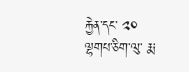རྐྱེན་དང་ ༢༠ ལྷགཔ་ཅིག་ལུ་ རྨ་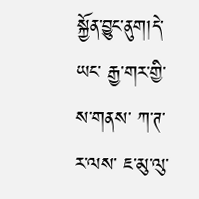སྐྱོན་བྱུང་ནུག།དེ་ཡང་ རྒྱ་གར་གྱི་ས་གནས་ ཀ་ཊ་ར་ལས་ ཇ་མུ་ལུ་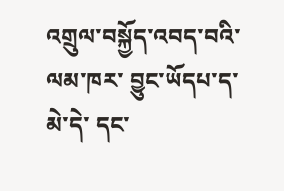འགྲུལ་བསྐྱོད་འབད་བའི་ལམ་ཁར་ བྱུང་ཡོདཔ་ད་ མེ་དེ་ དང་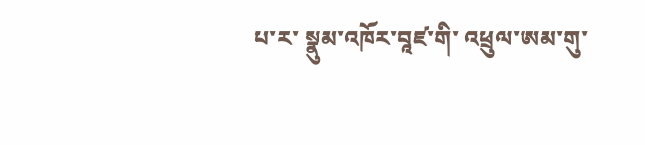པ་ར་ སྣུམ་འཁོར་བཱཛ་གི་ འཕྲུལ་ཨམ་གུ་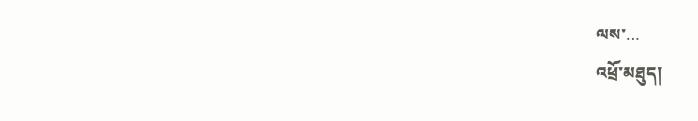ལས་…
འཕྲོ་མཐུད།